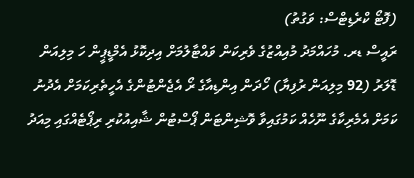(ފޮޓޯ ކްރެޑިޓްސް: ވަގުތު)
ރައީސް ޑރ. މުހައްމަދު މުއިއްޒުގެ ވެރިކަން ވައްޓާލުމަށް އިދިކޮޅު އެމްޑީޕީން ހަ މިލިއަން ޑޮލަރު (92 މިލިއަން ރުފިޔާ) ހޯދަން އިންޑިއާގެ ރޯ އެޖެންޓުންގެ އެހީތެރިކަމަށް އެދުނު ކަމަށް އެމެރިކާގެ ނޫހެއް ކަމުގައިވާ ވޮޝިންޓަން ޕޯސްޓުން ޝާއިއުކުރި ރިޕޯޓެއްގައި މިއަދު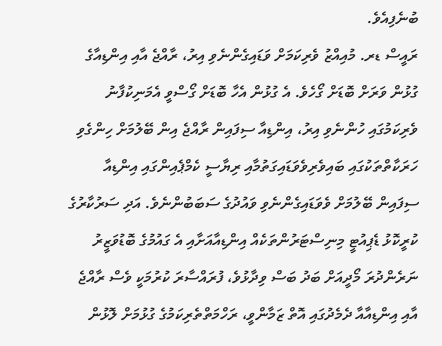ބުނެފިއެވެ.
ރައީސް ޑރ. މުއިއްޒު ވެރިކަމަށް ވަޑައިގެންނެވި އިރު، ރާއްޖެ އާއި އިންޑިއާގެ ގުޅުން ވަރަށް ބޮޑަށް ގޯހެވެ. އެ ގުޅުން އެހާ ބޮޑަށް ގޯސްވީ އެމަނިކުފާނު ވެރިކަމުގައި ހުންނެވި އިރު، އިންޑިއާ ސިފައިން ރާއްޖެ އިން ބޭލުމަށް ހިންގެވި ހަރަކާތްތަކުގައި ބައިވެރިވެވަޑައިގަތުމާއި ރިޔާސީ ކެމްޕެއިންގައި އިންޑިއާ ސިފައިން ބޭލުމަށް ވެވަޑައިގެންނެވި ވައުދުގެ ސަބަބުންނެވެ. އަދި ސަރުކާރުގެ ކުރީކޮޅު ޑެޕިއުޓީ މިނިސްޓަރުންތަކެއް އިންޑިއާއަށާއި އެ ގައުމުގެ ބޮޑުވަޒީރު ނަރެންދުރަ މޯދީއަށް ބަދު ބަސް ވިދާޅުވެ، ފުރައްސާރަ ކުރުމަކީ ވެސް ރާއްޖެ އާއި އިންޑިއާއާ ދެމެދުގައި އޮތް ޒަމާންވީ، ރަހްމަތްތެރިކަމުގެ ގުޅުމަށް ލޮޅުން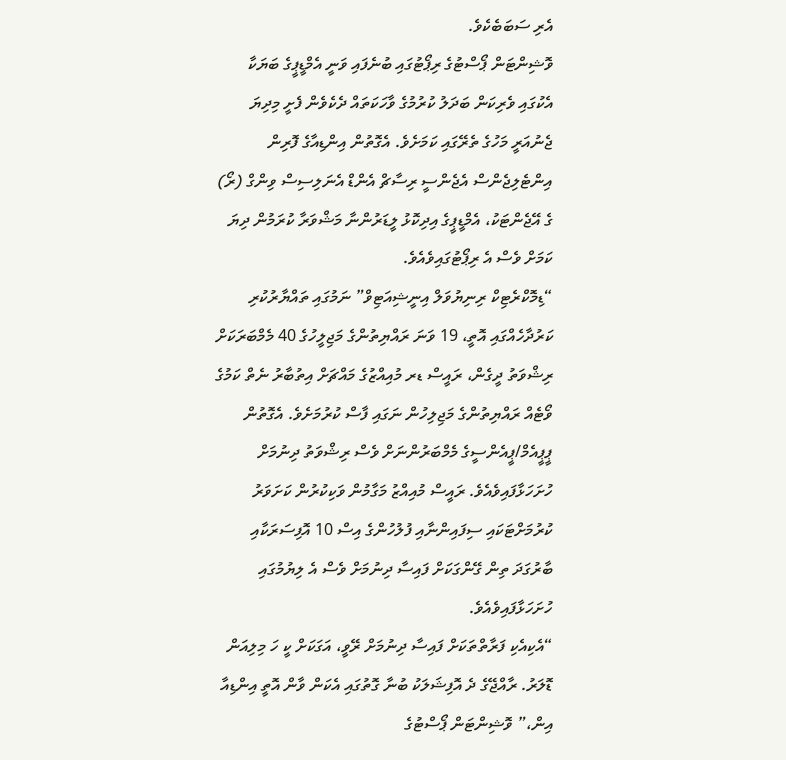އެރި ސަބަބެކެވެ.
ވޮޝިންޓަން ޕޯސްޓުގެ ރިޕޯޓުގައި ބުނެފައި ވަނީ އެމްޑީޕީގެ ބަޔަކާ އެކުގައި ވެރިކަން ބަދަލު ކުރުމުގެ ވާހަކަތައް ދެކެވެން ފެށީ މިދިޔަ ޖެނުއަރީ މަހުގެ ތެރޭގައި ކަމަށެވެ. އެގޮތުން އިންޑިއާގެ ފޮރިން އިންޓެލިޖެންސް އެޖެންސީ ރިސާޗް އެންޑް އެނަލިސިސް ވިންގް (ރޯ) ގެ އޭޖެންޓަކު، އެމްޑީޕީގެ އިދިކޮޅު ލީޑަރުންނާ މަޝްވަރާ ކުރަމުން ދިޔަ ކަމަށް ވެސް އެ ރިޕޯޓުގައިވެއެވެ.
“ޑިމޮކްރެޓިކް ރިނިޔުވަލް އިނީޝިއަޓިވް” ނަމުގައި ތައްޔާރުކުރި ކަރުދާހެއްގައި އޮތީ، 19 ވަނަ ރައްޔިތުންގެ މަޖިލީހުގެ 40 މެމްބަރަކަށް ރިޝްވަތު ދީގެން، ރައީސް ޑރ މުއިއްޒުގެ މައްޗަށް އިތުބާރު ނެތް ކަމުގެ ވޯޓެއް ރައްޔިތުންގެ މަޖިލިހުން ނަގައި ފާސް ކުރުމަށެވެ. އެގޮތުން ޕީޕީއެމް/ޕީއެންސީގެ މެމްބަރުންނަށް ވެސް ރިޝްވަތު ދިނުމަށް ހުށަހަޅާފައިވެއެވެ. ރައީސް މުއިއްޒު މަގާމުން ވަކިކުރުން ކަށަވަރު ކުރުމަށްޓަކައި ސިފައިންނާއި ފުލުހުންގެ އިސް 10 އޮފިސަރަކާއި ބާރުގަދަ ތިން ގޭންގަކަށް ފައިސާ ދިނުމަށް ވެސް އެ ލިޔުމުގައި ހުށަހަޅާފައިވެއެވެ.
“އެކިއެކި ފަރާތްތަކަށް ފައިސާ ދިނުމަށް ރޭވީ، އަގަކަށް ކީ ހަ މިލިއަން ޑޮލަރު. ރާއްޖޭގެ ދެ އޮފިޝަލަކު ބުނާ ގޮތުގައި އެކަން ވާން އޮތީ އިންޑިއާ އިން،” ވޮޝިންޓަން ޕޯސްޓުގެ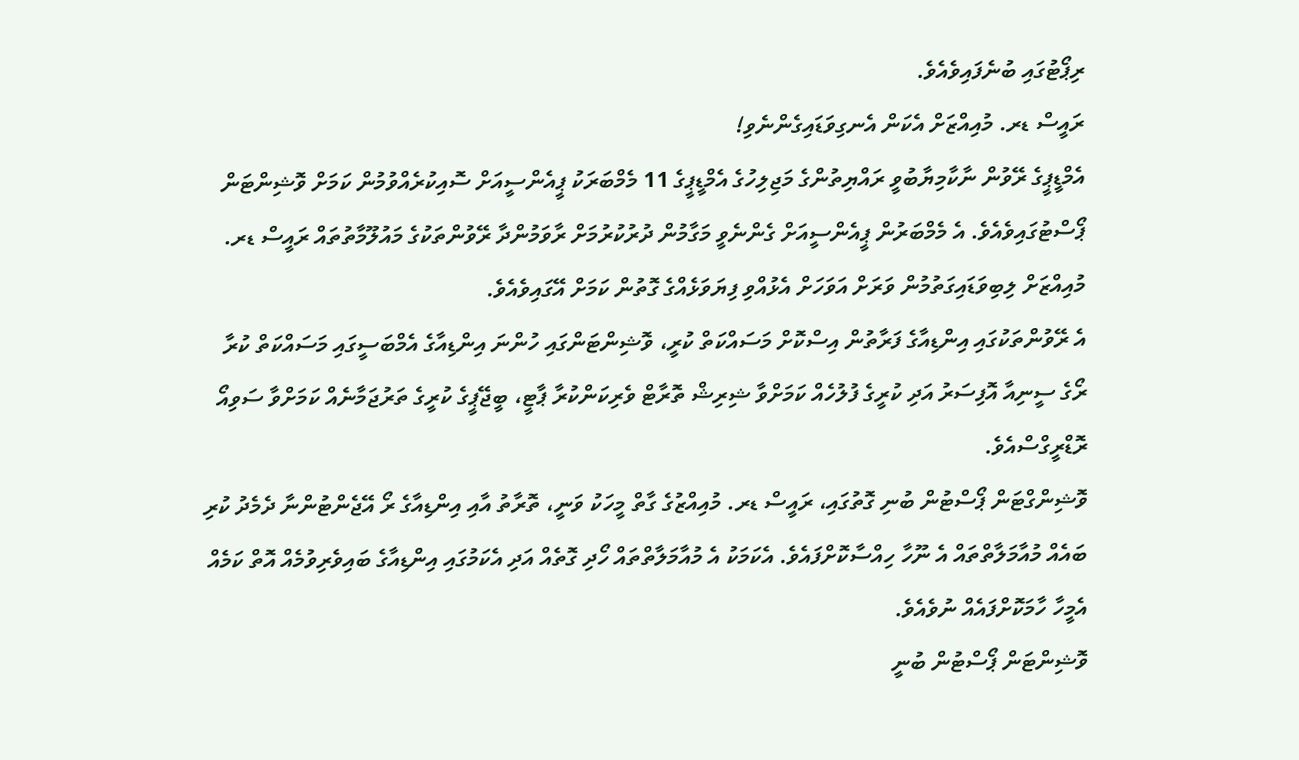ރިޕޯޓުގައި ބުނެފައިވެއެވެ.
ރައީސް ޑރ. މުއިއްޒަށް އެކަން އެނގިވަޑައިގެންނެވި!
އެމްޑީޕީގެ ރޭވުން ނާކާމިޔާބުވީ ރައްޔިތުންގެ މަޖިލިހުގެ އެމްޑީޕީގެ 11 މެމްބަރަކު ޕީއެންސީއަށް ސޮއިކުރެއްވުމުން ކަމަށް ވޮޝިންޓަން ޕޯސްޓުގައިވެއެވެ. އެ މެމްބަރުން ޕީއެންސީއަށް ގެންނެވީ މަގާމުން ދުރުކުރުމަށް ރާވަމުންދާ ރޭވުންތަކުގެ މައުލޫމާތުތައް ރައީސް ޑރ. މުއިއްޒަށް ލިބިވަޑައިގަތުމުން ވަރަށް އަވަހަށް އެޅުއްވި ފިޔަވަޅެއްގެ ގޮތުން ކަމަށް އޭގައިވެއެވެ.
އެ ރޭވުންތަކުގައި އިންޑިއާގެ ފަރާތުން އިސްކޮށް މަސައްކަތް ކުރީ، ވޮޝިންޓަންގައި ހުންނަ އިންޑިއާގެ އެމްބަސީގައި މަސައްކަތް ކުރާ ރޯގެ ސީނިއާ އޮފިސަރު އަދި ކުރީގެ ފުލުހެއް ކަމަށްވާ ޝިރިޝް ތޮރާޓް ވެރިކަންކުރާ ޕާޓީ، ބީޖޭޕީގެ ކުރީގެ ތަރުޖަމާނެއް ކަމަށްވާ ސަވިއޯ ރޮޑްރީގްސްއެވެ.
ވޮޝިންގްޓަން ޕޯސްޓުން ބުނި ގޮތުގައި، ރައީސް ޑރ. މުއިއްޒުގެ ގާތް މީހަކު ވަނީ، ތޮރާތު އާއި އިންޑިއާގެ ރޯ އޭޖެންޓުންނާ ދެމެދު ކުރި ބައެއް މުއާމަލާތްތައް އެ ނޫހާ ހިއްސާކޮށްފައެވެ. އެކަމަކު އެ މުއާމަލާތްތައް ހޯދި ގޮތެއް އަދި އެކަމުގައި އިންޑިއާގެ ބައިވެރިވުމެއް އޮތް ކަމެއް އެމީހާ ހާމަކޮށްފައެއް ނުވެއެވެ.
ވޮޝިންޓަން ޕޯސްޓުން ބުނީ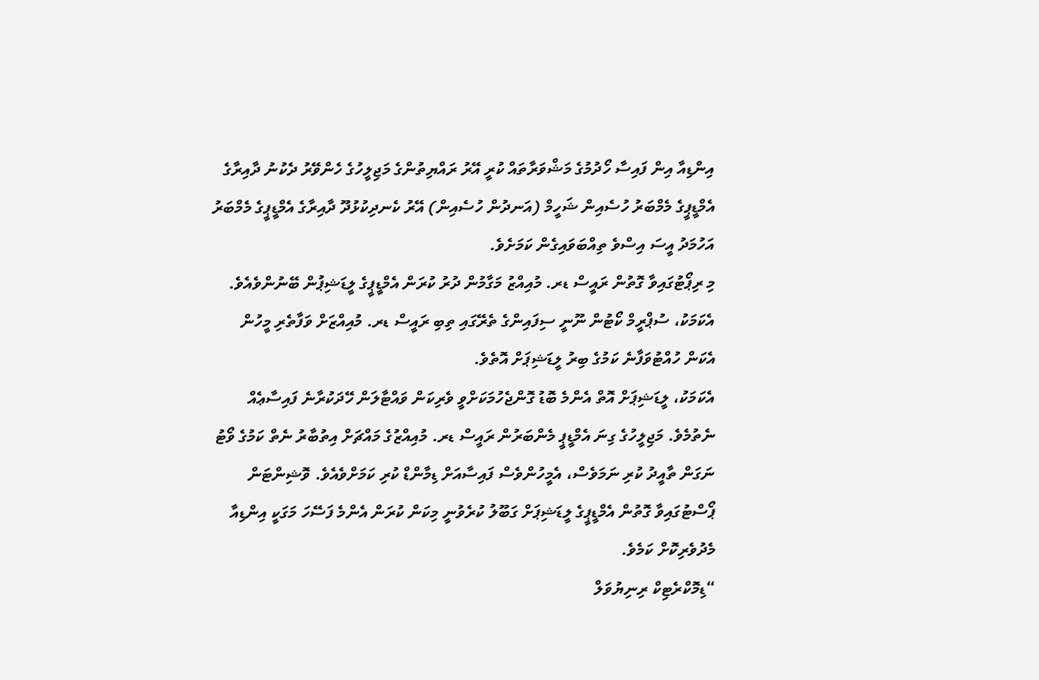އިންޑިއާ އިން ފައިސާ ހޯދުމުގެ މަޝްވަރާތައް ކުރީ އޭރު ރައްޔިތުންގެ މަޖިލީހުގެ ހެންވޭރު ދެކުނު ދާއިރާގެ އެމްޑީޕީގެ މެމްބަރު ހުސެއިން ޝަހީމް (އަނދުން ހުސެއިން) އޭރު ކެނދިކުޅުދޫ ދާއިރާގެ އެމްޑީޕީގެ މެމްބަރު އަހުމަދު އީސަ އިސްވެ ތިއްބަވައިގެން ކަމަށެވެ.
މި ރިޕޯޓުގައިވާ ގޮތުން ރައީސް ޑރ. މުއިއްޒު މަގާމުން ދުރު ކުރަން އެމްޑީޕީގެ ލީޑަޝިޕުން ބޭނުންވެއެވެ. އެކަމަކު، ސުޕްރީމް ކޯޓުން ނޫނީ ސިފައިންގެ ތެރޭގައި ތިބި ރައީސް ޑރ. މުއިއްޒަށް ވަފާތެރި މީހުން އެކަން ހުއްޓުވަފާނެ ކަމުގެ ބިރު ލީޑަޝިޕަށް އޮތެވެ.
އެކަމަކު، ލީޑަޝިޕަށް އޮތް އެންމެ ބޮޑު ގޮންޖެހުމަކަށްވީ ވެރިކަން ވައްޓާލަން ހޭދަކުރާނެ ފައިސާޢެއް ނެތުމެވެ. މަޖިލީހުގެ ގިނަ އެމްޑީޕީ މެންބަރުން ރައީސް ޑރ. މުއިއްޒުގެ މައްޗަށް އިތުބާރު ނެތް ކަމުގެ ވޯޓު ނަގަން ތާއީދު ކުރި ނަމަވެސް، އެމީހުންވެސް ފައިސާއަށް ޑިމާންޑް ކުރި ކަމަށްވެއެވެ. ވޮޝިންޓަން ޕޯސްޓުގައިވާ ގޮތުން އެމްޑީޕީގެ ލީޑަޝިޕަށް ގަބޫލު ކުރެވުނީ މިކަން ކުރަން އެންމެ ފަސޭހަ މަގަކީ އިންޑިއާ މެދުވެރިކޮށް ކަމެވެ.
“ޑިމޮކްރެޓިކް ރިނިޔުވަލް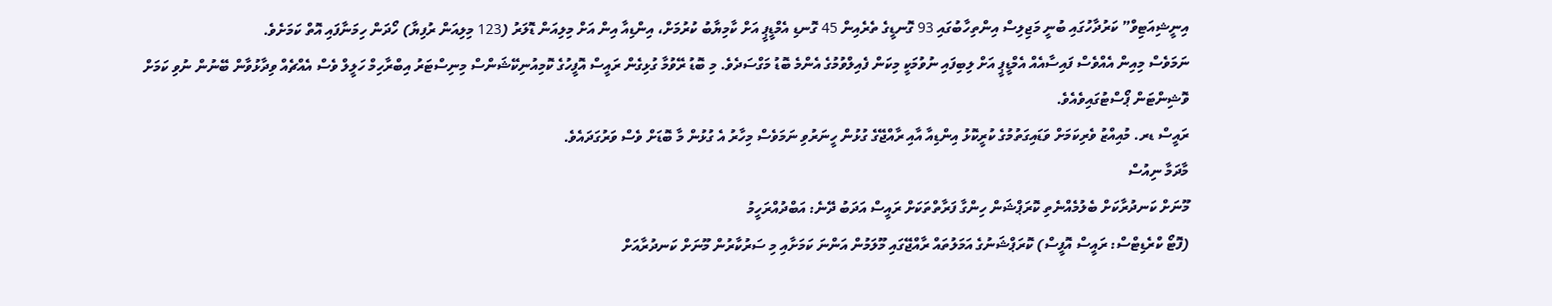އިނީޝިއަޓިވް” ކަރުދާހުގައި ބުނީ މަޖިލިސް އިންތިހާބުގައި 93 ގޮނޑީގެ ތެރެއިން 45 ގޮނޑި އެމްޑީޕީ އަށް ކާމިޔާބު ކުރުމަށް، އިންޑިއާ އިން އަށް މިލިއަން ޑޮލަރު (123 މިލިއަން ރުފިޔާ) ހޯދަން ހިމަނާފައި އޮތް ކަމަށެވެ.
ނަމަވެސް މިއިން އެއްވެސް ފައިސާއެއް އެމްޑީޕީ އަށް ލިބިފައި ނުވުމަކީ މިކަން ފެއިލްވުމުގެ އެންމެ ބޮޑު މަގްސަދެވެ. މި ބޮޑު ރޭވުމާ ގުޅިގެން ރައީސް އޮފީހުގެ ކޮމިއުނިކޭޝަންސް މިނިސްޓަރު އިބްރާހިމް ހަލީލް ވެސް އެއްޗެއް ވިދާޅުވާން ބޭނުން ނުވި ކަމަށް ވޮޝިންޓަން ޕޯސްޓުގައިވެއެވެ.
ރައީސް ޑރ. މުއިއްޒު ވެރިކަމަށް ވަޑައިގަތުމުގެ ކުރީކޮޅު އިންޑިއާ އާއި ރާއްޖޭގެ ގުޅުން ހީނަރުވި ނަމަވެސް މިހާރު އެ ގުޅުން މާ ބޮޑަށް ވެސް ވަރުގަދައެވެ.
މާދަމާ ނިއުސް
މޫނަށް ކަނދުރާކަށް ބެލުމެއްނެތި ކޮރަޕްޝަން ހިންގާ ފަރާތްތަކަށް ރައީސް އަދަބު ދޭނެ: އަބްދުއްރަހީމު
(ފޮޓޯ ކްރެޑިޓްސް: ރައީސް އޮފީސް) ކޮރަޕްޝަނުގެ އަމަލުތައް ރާއްޖޭގައި މޫލަމުން އަންނަ ކަމަށާއި މި ސަރުކާރުން މޫނަށް ކަނދުރާއަށް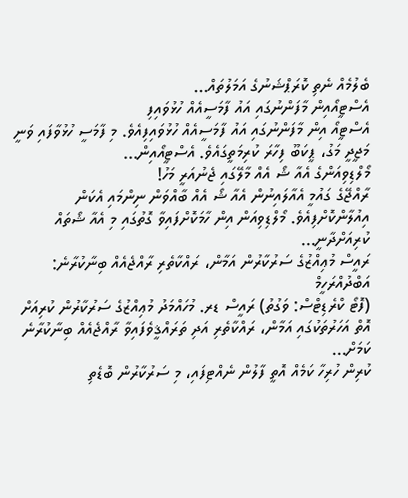ބެލުމެއް ނެތި ކޮރަޕްޝަނުގެ އަމަލުތައް...
އެސްޓީއޯއިން މާފަންނުގައި އައު ފާމަސީއެއް ހުޅުވައިފި
އެސްޓީއޯ އިން މާފަންނުގައި އައު ފާމަސީއެއް ހުޅުވައިފިއެވެ. މި ފާމަސީ ހުޅުވާފައި ވަނީ މަޖީދީ މަގު، ޕީކަބޫ ފިހާރަ ކުރިމަތީގައެވެ. އެސްޓީއޯއިން...
މޯލްޑިވިއަންގެ އެއާ ޝޯ އެއް މާލޭގައި ޖެނުއަރީ މަހު!
ރާއްޖޭގެ ގައުމީ އެއާލައިނުން އެއާ ޝޯ އެއް ބާއްވަން ނިންމައި އެކަން އިއުލާންކޮށްފިއެވެ. މޯލްޑިވިއަން އިން ހާމަކޮށްފައިވާ ގޮތުގައި މި އެއާ ޝޯތައް ކުރިއަށްދާނީ...
ރައީސް މުޢިއްޒުގެ ސަރުކާރުން އަމާން، ރައްކާތެރި ރާއްޖެއެއް ބިނާކުރާނެ: އަބްދުއްރަހީމް
(ފޮޓޯ ކްރެޑިޓްސް: ވަގުތު) ރައީސް ޑރ. މުހައްމަދު މުޢިއްޒުގެ ސަރުކާރުން ކުރިއަށް އޮތް އަހަރުތަކުގައި އަމާން، ރައްކާތެރި އަދި ތަރައްޤީވެފައިވާ ރާއްޖެއެއް ބިނާކުރާނެ ކަމަށް...
ކުރިން ހުރިހާ ކަމެއް އޮތީ ފާލުން ނެއްޓިފައި، މި ސަރުކާރުން ބޮޑެތި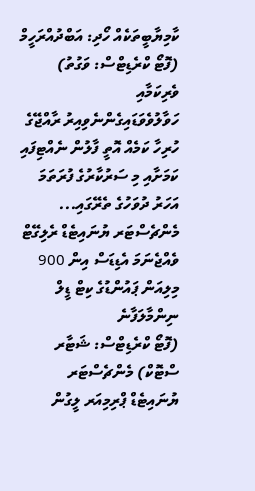ކާމިޔާބީތަކެއް ހޯދި: އަބްދުއްރަހީމް
(ފޮޓޯ ކްރެޑިޓްސް: ވަގުތު) ވެރިކަމާއި ހަވާލުވެވަޑައިގެންނެވިއިރު ރާއްޖޭގެ ހުރިހާ ކަމެއް އޮތީ ފާލުން ނެއްޓިފައި ކަމަށާއި މި ސަރުކާރުގެ ފުރަތަމަ އަހަރު ދުވަހުގެ ތެރޭގައި...
މެންޗެސްޓަރ ޔުނައިޓެޑް ރެލިގޭޓް ވެއްޖެނަމަ އެޑިޑަސް އިން 900 މިލިއަން ޕައުންޑުގެ ކިޓް ޑީލް ނިންމާލަފާނެ
(ފޮޓޯ ކްރެޑިޓްސް: ޝަޓާރ ސްޓޮކް) މެންޗެސްޓަރ ޔުނައިޓެޑް ޕްރިމިއަރ ލީގުން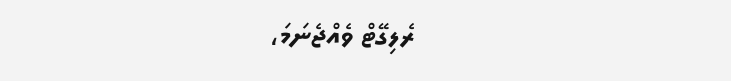ރެލިގޭޓް ވެއްޖެނަމަ،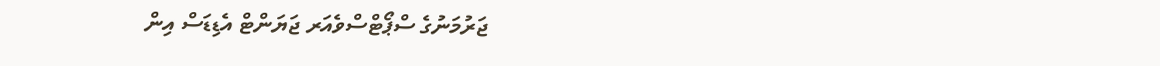ޖަރުމަނުގެ ސްޕޯޓްސްވެއަރ ޖަޔަންޓް އެޑިޑަސް އިން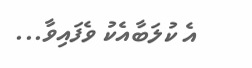އެ ކުލަބާއެކު ވެފައިވާ...